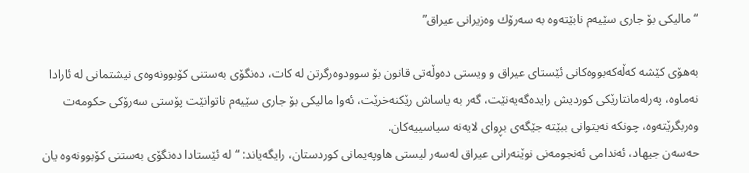“مالیكی بۆ جاری‌ سێیه‌م نابێته‌وه‌ به‌ سه‌رۆك وه‌زیرانی‌ عیراق”

به‌هۆی‌ كێشه‌ كه‌ڵه‌كه‌بووه‌كانی‌ ئێستای‌ عیراق ‌و ویستی‌ ده‌وڵه‌تی‌ قانون بۆ سوودوه‌رگرتن له‌ كات، ده‌نگۆی‌ به‌ستنی‌ كۆبوونه‌وه‌ی‌ نیشتمانی‌ له‌ ئارادا نه‌ماوه‌، په‌رله‌مانتارێكی‌ كوردیش رایده‌گه‌یه‌نێت، گه‌ر به‌ یاساش رێكنه‌خرێت، ئه‌وا مالیكی بۆ جاری‌ سێیه‌م ناتوانێت پۆستی‌ سه‌رۆكی‌ حكومه‌ت وه‌ربگرێته‌وه‌، چونكه‌ نه‌یتوانی‌ ببێته‌ جێگه‌ی‌ بڕوای‌ لایه‌نه‌ سیاسییه‌كان.
حه‌سه‌ن جیهاد، ئه‌ندامی‌ ئه‌نجومه‌نی‌ نوێنه‌رانی‌ عیراق له‌سه‌ر لیستی‌ هاوپه‌یمانی‌ كوردستان، رایگه‌یاند: “له‌ ئێستادا ده‌نگۆی‌ به‌ستنی‌ كۆبوونه‌وه‌ یان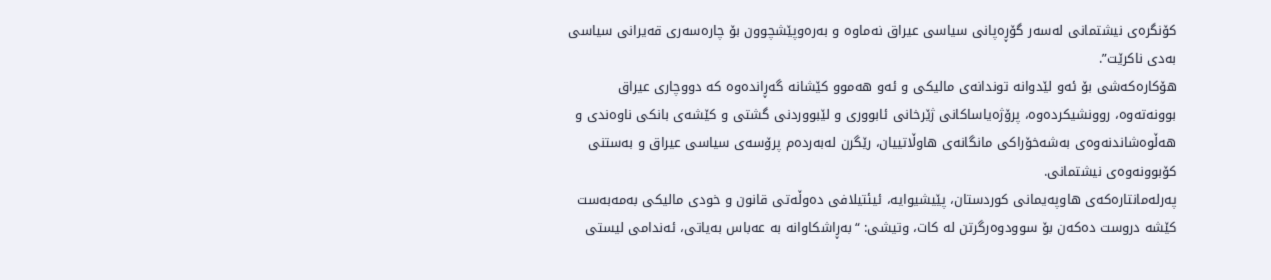كۆنگره‌ی‌ نیشتمانی‌ له‌سه‌ر گۆڕه‌پانی سیاسی عیراق نه‌ماوه‌ ‌و به‌ره‌وپێشچوون بۆ چاره‌سه‌ری‌ قه‌یرانی‌ سیاسی به‌دی ناكرێت”.
هۆكاره‌كه‌شی‌ بۆ ئه‌و لێدوانه‌ توندانه‌ی‌ مالیكی ‌و ئه‌و هه‌موو كێشانه‌ گه‌ڕانده‌وه‌ كه‌ دووچاری‌ عیراق بوونه‌ته‌وه‌، روونشیكرده‌وه‌، پرۆژه‌یاساكانی‌ ژێرخانی‌ ئابووری‌ ‌و لێبووردنی‌ گشتی‌ ‌و كێشه‌ی‌ بانكی‌ ناوه‌ندی‌ ‌و هه‌ڵوه‌شاندنه‌وه‌ی‌ به‌شه‌خۆراكی‌ مانگانه‌ی‌ هاوڵاتییان، رێگرن له‌به‌رده‌م پرۆسه‌ی‌ سیاسی عیراق ‌و به‌ستنی‌ كۆبوونه‌وه‌ی‌ نیشتمانی‌.
په‌رله‌مانتاره‌كه‌ی‌ هاوپه‌یمانی‌ كوردستان، پێیشیوایه‌، ئیئتیلافی ده‌وڵه‌تی‌ قانون ‌و خودی‌ مالیكی به‌مه‌به‌ست كێشه‌ دروست ده‌كه‌ن بۆ سوودوه‌رگرتن له‌ كات، وتیشی: “به‌ڕاشكاوانه‌ به‌ عه‌باس به‌یاتی‌، ئه‌ندامی‌ لیستی‌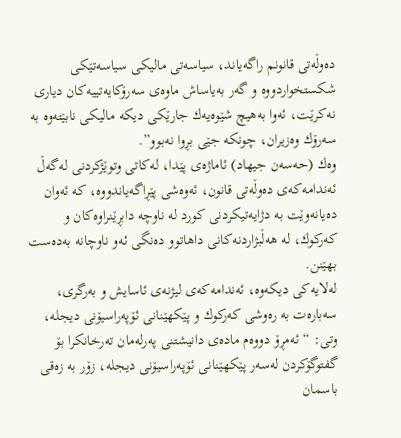ده‌وڵه‌تی‌ قانونم راگه‌یاند، سیاسه‌تی‌ مالیكی سیاسه‌تێكی‌ شكستخواردووه‌ ‌و گه‌ر به‌یاساش ماوه‌ی‌ سه‌رۆكایه‌تییه‌كان دیاری نه‌كرێت، ئه‌وا به‌هیچ شێوه‌یه‌ك جارێكی‌ دیكه‌ مالیكی نابێته‌وه‌ به‌ سه‌رۆك وه‌زیران، چونكه‌ جێی بڕوا نه‌بوو”.
وه‌ك (حه‌سه‌ن جیهاد) ئاماژه‌ی‌ پێدا، له‌كاتی‌ وتوێژكردنی‌ له‌گه‌ڵ ئه‌ندامه‌كه‌ی‌ ده‌وڵه‌تی‌ قانون، ئه‌وه‌شی پێڕاگه‌یاندووه‌، كه‌ ئه‌وان ده‌یانه‌وێت به‌ دژایه‌تیكردنی‌ كورد له‌ ناوچه‌ دابڕێنراوه‌كان ‌و كه‌ركوك، له‌ هه‌ڵبژاردنه‌كانی‌ داهاتوو ده‌نگی‌ ئه‌و ناوچانه‌ به‌ده‌ست بهێنن.
له‌لایه‌كی دیكه‌وه‌، ئه‌ندامه‌كه‌ی‌ لیژنه‌ی‌ ئاسایش ‌و به‌رگری‌، سه‌باره‌ت به‌ ره‌وشی‌ كه‌ركوك ‌و پێكهێنانی‌ ئۆپه‌راسیۆنی‌ دیجله‌، وتی: “ئه‌مڕۆ دووه‌م ماده‌ی‌ دانیشتنی‌ په‌رله‌مان ته‌رخانكرا بۆ گفتوگۆكردن له‌سه‌ر پێكهێنانی‌ ئۆپه‌راسیۆنی‌ دیجله‌، زۆر به‌ زه‌قی‌ باسمان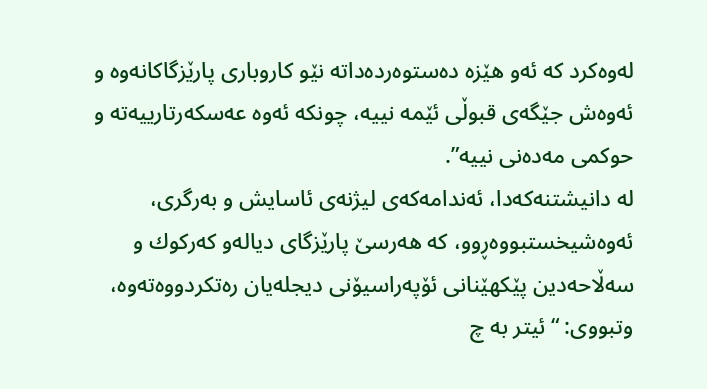له‌وه‌كرد كه‌ ئه‌و هێزه‌ ده‌ستوه‌رده‌داته‌ نێو كاروباری‌ پارێزگاكانه‌وه‌ ‌و ئه‌وه‌ش جێگه‌ی‌ قبوڵی‌ ئێمه‌ نییه‌، چونكه‌ ئه‌وه‌ عه‌سكه‌رتارییه‌ته‌ ‌و حوكمی‌ مه‌ده‌نی‌ نییه‌”.
له‌ دانیشتنه‌كه‌دا، ئه‌ندامه‌كه‌ی‌ لیژنه‌ی‌ ئاسایش ‌و به‌رگری‌، ئه‌وه‌شیخستبووه‌ڕوو، كه‌ هه‌رسێ پارێزگای‌ دیاله‌‌و كه‌ركوك ‌و سه‌ڵاحه‌دین پێكهێنانی‌ ئۆپه‌راسیۆنی‌ دیجله‌یان ره‌تكردووه‌ته‌وه‌، وتبووی‌: “ئیتر به‌ چ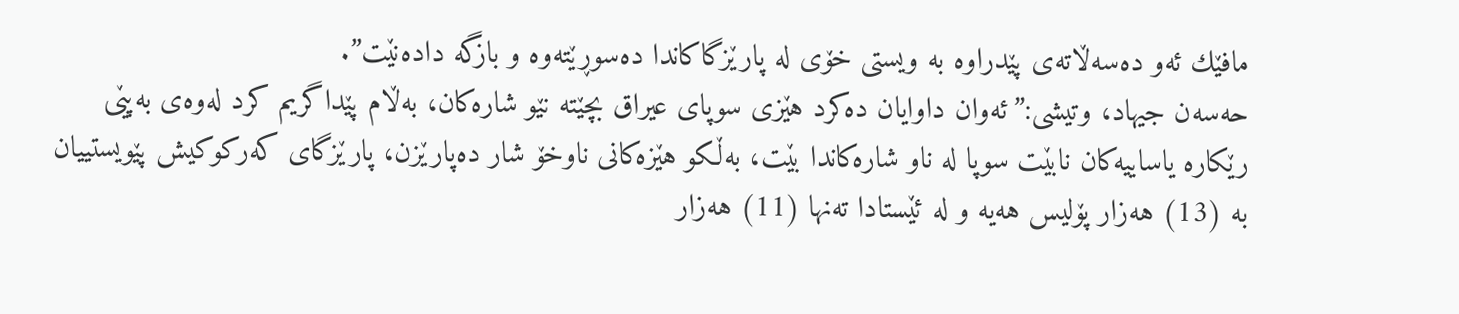مافێك ئه‌و ده‌سه‌ڵاته‌ی‌ پێدراوه‌ به‌ ویستی‌ خۆی‌ له‌ پارێزگاكاندا ده‌سوڕێته‌وه‌ ‌و بازگه‌ داده‌نێت”.
حه‌سه‌ن جیهاد، وتیشی:”ئه‌وان داوایان ده‌كرد هێزی‌ سوپای عیراق بچێته‌ نێو شاره‌كان، به‌ڵام پێداگریم كرد له‌وه‌ی‌ به‌پێی رێكاره‌ یاساییه‌كان نابێت سوپا له‌ ناو شاره‌كاندا بێت، به‌ڵكو هێزه‌كانی‌ ناوخۆ شار ده‌پارێزن، پارێزگای‌ كه‌ركوكیش پێویستییان به‌ (13) هه‌زار پۆلیس هه‌یه‌ ‌و له‌ ئێستادا ته‌نها (11) هه‌زار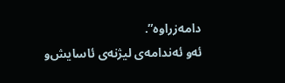دامه‌زراوه‌”.
ئه‌و ئه‌ندامه‌ی‌ لیژنه‌ی‌ ئاسایش‌و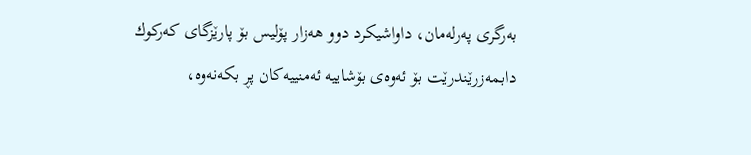به‌رگری‌ په‌رله‌مان، داواشیكرد دوو هه‌زار پۆلیس بۆ پارێزگای‌ كه‌ركوك دابمه‌زرێندرێت بۆ ئه‌وه‌ی‌ بۆشاییه‌ ئه‌منییه‌كان پڕ بكه‌نه‌وه‌،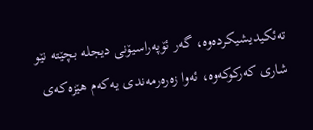ته‌ئكیدیشیكرده‌وه‌، گه‌ر ئۆپه‌راسیۆنی‌ دیجله‌ بچێته‌ نێو شاری‌ كه‌ركوكه‌وه‌، ئه‌وا زه‌ره‌رمه‌ندی‌ یه‌كه‌م هێزه‌كه‌ی‌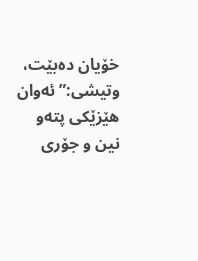خۆیان ده‌بێت، وتیشی:”ئه‌وان هێزێكی‌ پته‌و نین ‌و جۆری‌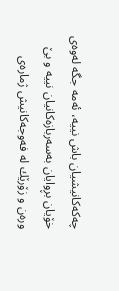چه‌كه‌كانیشیان باش نییه‌، ئه‌مه‌ جگه‌ له‌وه‌ی‌ خۆیان بڕوایان به‌سه‌ربازه‌كانیان نییه‌ ‌و بێ وره‌ن ‌و زۆرێك له‌ فه‌وجه‌كانیش ژماره‌ی‌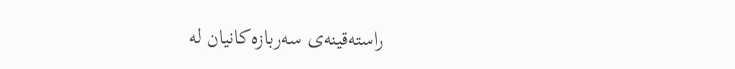راسته‌قینه‌ی‌ سه‌ربازه‌كانیان له‌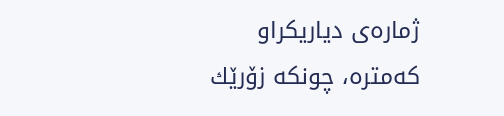ژماره‌ی‌ دیاریكراو كه‌متره‌، چونكه‌ زۆرێك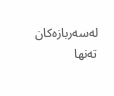له‌سه‌ربازه‌كان ته‌نها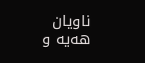ناویان هه‌یه‌ ‌و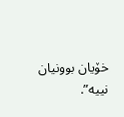خۆیان بوونیان نییه‌”.